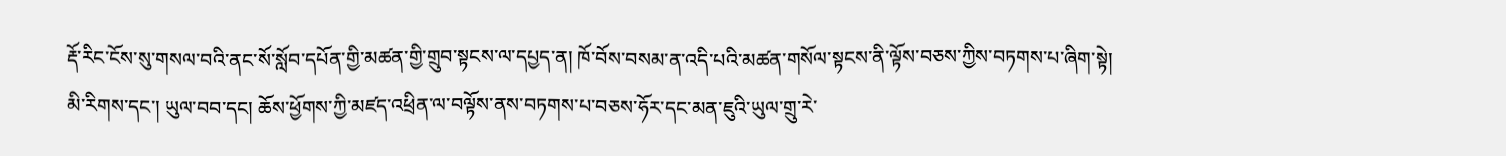རྡོ་རིང་ངོས་སུ་གསལ་བའི་ནང་སོ་སློབ་དཔོན་གྱི་མཚན་གྱི་གྲུབ་སྟངས་ལ་དཔྱད་ན། ཁོ་བོས་བསམ་ན་འདི་པའི་མཚན་གསོལ་སྟངས་ནི་ལྟོས་བཅས་ཀྱིས་བཏགས་པ་ཞིག་སྟེ། མི་རིགས་དང་། ཡུལ་བབ་དང། ཆོས་ཕྱོགས་ཀྱི་མཛད་འཕྲིན་ལ་བལྟོས་ནས་བཏགས་པ་བཅས་ཧོར་དང་མན་ཇུའི་ཡུལ་གྲུ་རེ་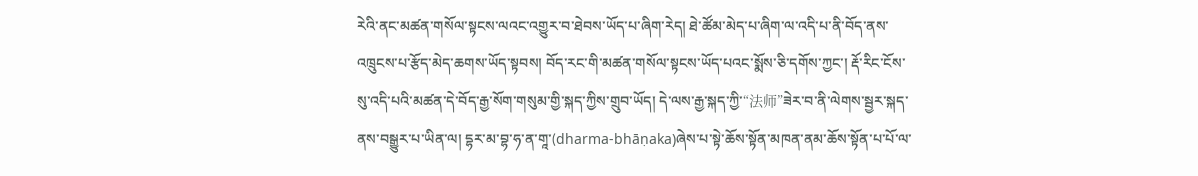རེའི་ནང་མཚན་གསོལ་སྟངས་ལའང་འགྱུར་བ་ཐེབས་ཡོད་པ་ཞིག་རེད། ཐེ་ཚོམ་མེད་པ་ཞིག་ལ་འདི་པ་ནི་བོད་ནས་འཁྲུངས་པ་རྩོད་མེད་ཆགས་ཡོད་སྟབས། བོད་རང་གི་མཚན་གསོལ་སྟངས་ཡོད་པའང་སྨོས་ཅི་དགོས་ཀྱང་། རྡོ་རིང་ངོས་སུ་འདི་པའི་མཚན་དེ་བོད་རྒྱ་སོག་གསུམ་གྱི་སྐད་ཀྱིས་གྲུབ་ཡོད། དེ་ལས་རྒྱ་སྐད་ཀྱི་“法师”ཟེར་བ་ནི་ལེགས་སྦྱར་སྐད་ནས་བསྒྱུར་པ་ཡིན་ལ། དྷར་མ་བྷ་ཧ་ན་གཱ་(dharma-bhāṇaka)ཞེས་པ་སྟེ་ཆོས་སྟོན་མཁན་ནམ་ཆོས་སྟོན་པ་པོ་ལ་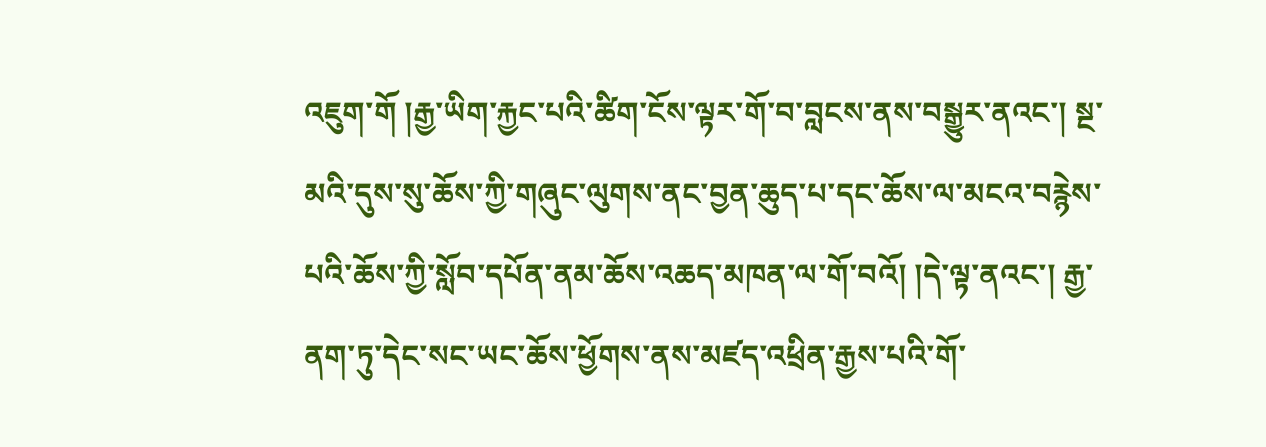འཇུག་གོ །རྒྱ་ཡིག་རྐྱང་པའི་ཚིག་ངོས་ལྟར་གོ་བ་བླངས་ནས་བསྒྱུར་ནའང་། སྔ་མའི་དུས་སུ་ཆོས་ཀྱི་གཞུང་ལུགས་ནང་བྱན་ཆུད་པ་དང་ཆོས་ལ་མངའ་བརྙེས་པའི་ཆོས་ཀྱི་སློབ་དཔོན་ནམ་ཆོས་འཆད་མཁན་ལ་གོ་བའོ། །དེ་ལྟ་ནའང་། རྒྱ་ནག་ཏུ་དེང་སང་ཡང་ཆོས་ཕྱོགས་ནས་མཛད་འཕྲིན་རྒྱས་པའི་གོ་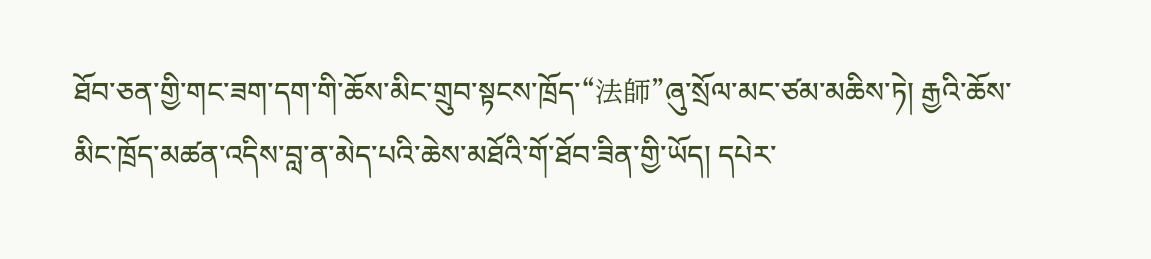ཐོབ་ཅན་གྱི་གང་ཟག་དག་གི་ཆོས་མིང་གྲུབ་སྟངས་ཁྲོད་“法師”ཞུ་སྲོལ་མང་ཙམ་མཆིས་ཏེ། རྒྱའི་ཆོས་མིང་ཁྲོད་མཚན་འདིས་བླ་ན་མེད་པའི་ཆེས་མཐོའི་གོ་ཐོབ་ཟིན་གྱི་ཡོད། དཔེར་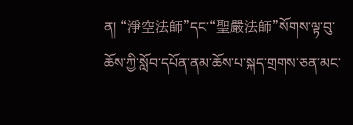ན། “淨空法師”དང་“聖嚴法師”སོགས་ལྟ་བུ་ཆོས་ཀྱི་སློབ་དཔོན་ནམ་ཆོས་པ་སྐད་གྲགས་ཅན་མང་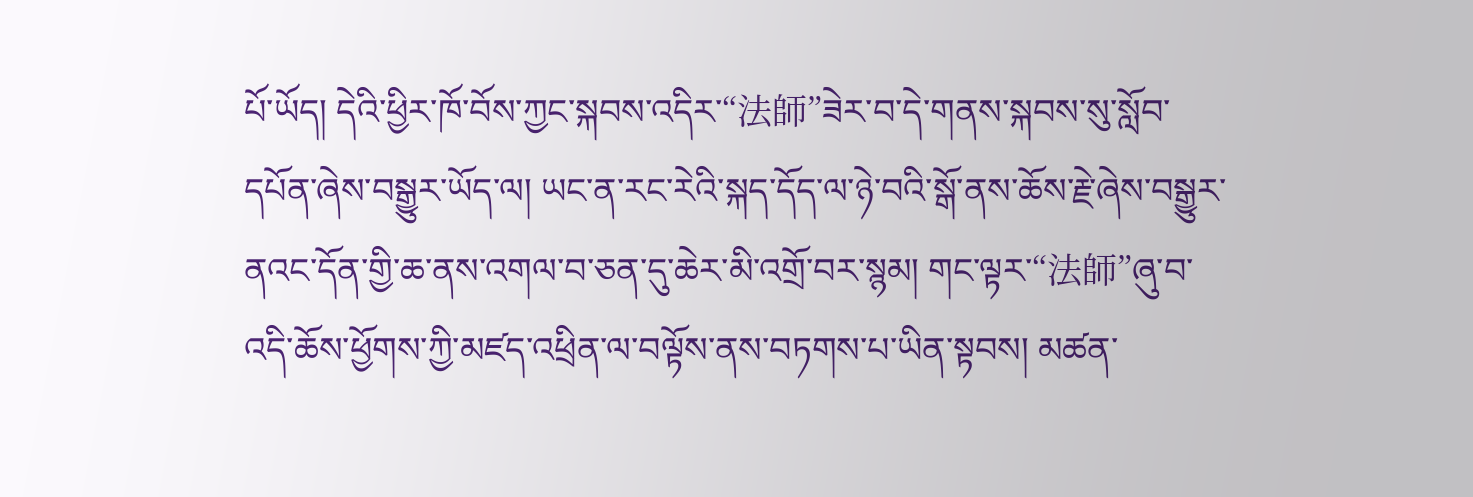པོ་ཡོད། དེའི་ཕྱིར་ཁོ་བོས་ཀྱང་སྐབས་འདིར་“法師”ཟེར་བ་དེ་གནས་སྐབས་སུ་སློབ་དཔོན་ཞེས་བསྒྱུར་ཡོད་ལ། ཡང་ན་རང་རེའི་སྐད་དོད་ལ་ཉེ་བའི་སྒོ་ནས་ཆོས་རྗེ་ཞེས་བསྒྱུར་ནའང་དོན་གྱི་ཆ་ནས་འགལ་བ་ཅན་དུ་ཆེར་མི་འགྲོ་བར་སྙམ། གང་ལྟར་“法師”ཞུ་བ་འདི་ཆོས་ཕྱོགས་ཀྱི་མཛད་འཕྲིན་ལ་བལྟོས་ནས་བཏགས་པ་ཡིན་སྟབས། མཚན་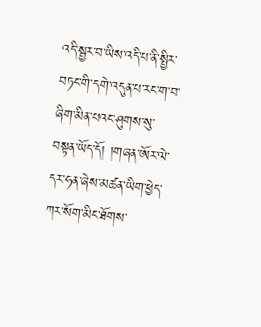འདི་སྦྱར་བ་ཡིས་འདི་པ་ནི་སྤྱིར་བཏང་གི་དགེ་འདུན་པ་རང་ག་བ་ཞིག་མིན་པའང་ཤུགས་སུ་བསྟན་ཡོད་དོ། །གཞན་ཨོར་ལེ་དར་ཧན་ཞེས་མཚན་ཡིག་ཕྱེད་ཀར་སོག་མིང་ཐོགས་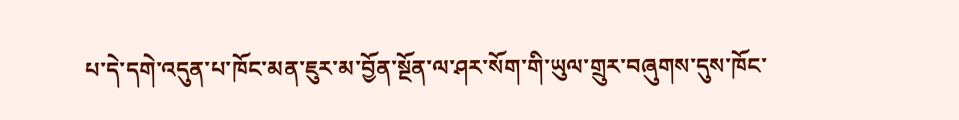པ་དེ་དགེ་འདུན་པ་ཁོང་མན་ཇུར་མ་བྱོན་སྔོན་ལ་ཤར་སོག་གི་ཡུལ་གྲུར་བཞུགས་དུས་ཁོང་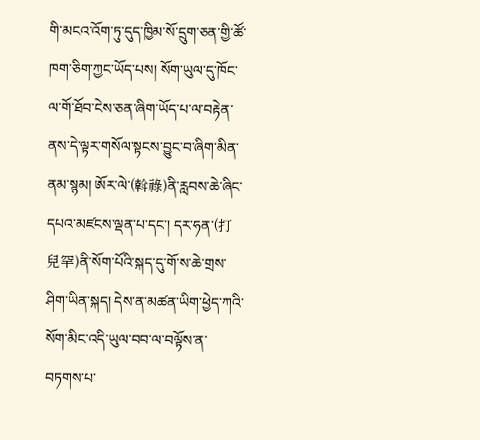གི་མངའ་འོག་ཏུ་དུད་ཁྱིམ་སོ་དྲུག་ཅན་གྱི་ཚོ་ཁག་ཅིག་ཀྱང་ཡོད་པས། སོག་ཡུལ་དུ་ཁོང་ལ་གོ་ཐོབ་ངེས་ཅན་ཞིག་ཡོད་པ་ལ་བརྟེན་ནས་དེ་ལྟར་གསོལ་སྟངས་བྱུང་བ་ཞིག་མིན་ནམ་སྙམ། ཨོར་ལེ་(斡祿)ནི་རླབས་ཆེ་ཞིང་དཔའ་མཛངས་ལྡན་པ་དང་། དར་ཧན་(打兒罕)ནི་སོག་པོའི་སྐད་དུ་གོ་ས་ཆེ་གྲས་ཤིག་ཡིན་སྐད། དེས་ན་མཚན་ཡིག་ཕྱེད་ཀའི་སོག་མིང་འདི་ཡུལ་བབ་ལ་བལྟོས་ན་བཏགས་པ་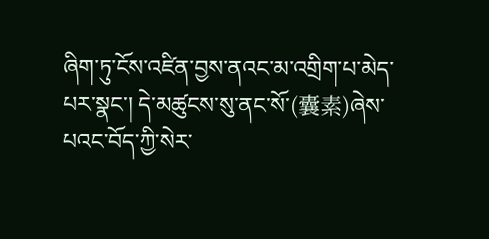ཞིག་ཏུ་ངོས་འཛིན་བྱས་ནའང་མ་འགྲིག་པ་མེད་པར་སྣང་། དེ་མཚུངས་སུ་ནང་སོ་(囊素)ཞེས་པའང་བོད་ཀྱི་སེར་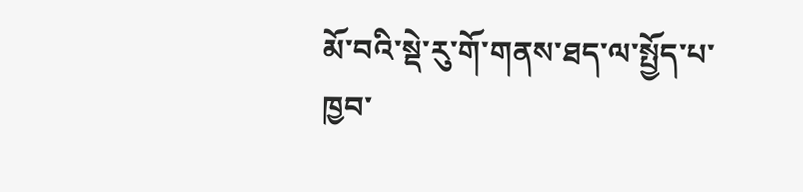མོ་བའི་སྡེ་རུ་གོ་གནས་ཐད་ལ་སྤྱོད་པ་ཁྱབ་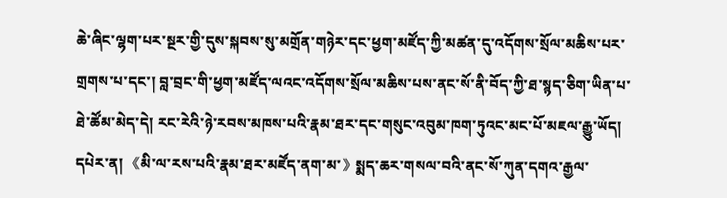ཆེ་ཞིང་ལྷག་པར་སྔར་གྱི་དུས་སྐབས་སུ་མགྲོན་གཉེར་དང་ཕྱག་མཛོད་ཀྱི་མཚན་དུ་འདོགས་སྲོལ་མཆིས་པར་གྲགས་པ་དང་། བླ་བྲང་གི་ཕྱག་མཛོད་ལའང་འདོགས་སྲོལ་མཆིས་པས་ནང་སོ་ནི་བོད་ཀྱི་ཐ་སྙད་ཅིག་ཡིན་པ་ཐེ་ཚོམ་མེད་དེ། རང་རེའི་ཉེ་རབས་མཁས་པའི་རྣམ་ཐར་དང་གསུང་འབུམ་ཁག་ཏུའང་མང་པོ་མཇལ་རྒྱུ་ཡོད། དཔེར་ན། 《མི་ལ་རས་པའི་རྣམ་ཐར་མཛོད་ནག་མ་》སྨད་ཆར་གསལ་བའི་ནང་སོ་ཀུན་དགའ་རྒྱལ་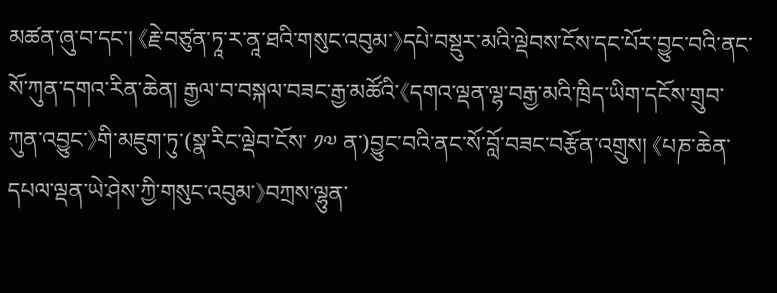མཚན་ཞུ་བ་དང་། 《རྗེ་བཙུན་ཏཱ་ར་ནཱ་ཐའི་གསུང་འབུམ་》དཔེ་བསྡུར་མའི་ལྡེབས་ངོས་དང་པོར་བྱུང་བའི་ནང་སོ་ཀུན་དགའ་རིན་ཆེན། རྒྱལ་བ་བསྐལ་བཟང་རྒྱ་མཚོའི་《དགའ་ལྡན་ལྷ་བརྒྱ་མའི་ཁྲིད་ཡིག་དངོས་གྲུབ་ཀུན་འབྱུང་》གི་མཇུག་ཏུ་(སྣ་རིང་ལྡེབ་ངོས་ ༡༧ ན་)བྱུང་བའི་ནང་སོ་བློ་བཟང་བརྩོན་འགྲུས། 《པཎ་ཆེན་དཔལ་ལྡན་ཡེ་ཤེས་ཀྱི་གསུང་འབུམ་》བཀྲས་ལྷུན་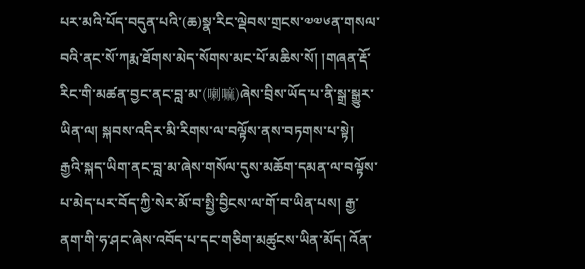པར་མའི་པོད་བདུན་པའི་(ཆ)སྣ་རིང་ལྡེབས་གྲངས་༧༧༦ན་གསལ་བའི་ནང་སོ་ཀརྨ་ཐོགས་མེད་སོགས་མང་པོ་མཆིས་སོ། །གཞན་རྡོ་རིང་གི་མཚན་བྱང་ནང་བླ་མ་(喇嘛)ཞེས་བྲིས་ཡོད་པ་ནི་སྒྲ་སྒྱུར་ཡིན་ལ། སྐབས་འདིར་མི་རིགས་ལ་བལྟོས་ནས་བཏགས་པ་སྟེ། རྒྱའི་སྐད་ཡིག་ནང་བླ་མ་ཞེས་གསོལ་དུས་མཆོག་དམན་ལ་བལྟོས་པ་མེད་པར་བོད་ཀྱི་སེར་མོ་བ་སྤྱི་བྱིངས་ལ་གོ་བ་ཡིན་པས། རྒྱ་ནག་གི་ཧ་ཤང་ཞེས་འབོད་པ་དང་གཅིག་མཚུངས་ཡིན་མོད། འོན་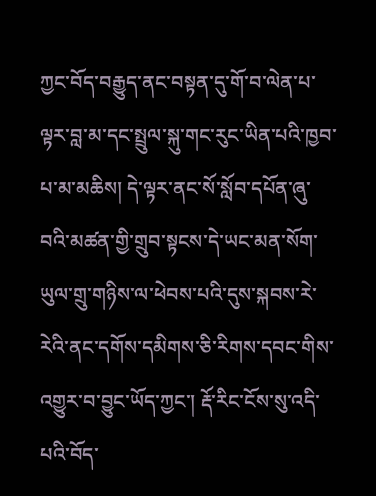ཀྱང་བོད་བརྒྱུད་ནང་བསྟན་དུ་གོ་བ་ལེན་པ་ལྟར་བླ་མ་དང་སྤྲུལ་སྐུ་གང་རུང་ཡིན་པའི་ཁྱབ་པ་མ་མཆིས། དེ་ལྟར་ནང་སོ་སློབ་དཔོན་ཞུ་བའི་མཚན་གྱི་གྲུབ་སྟངས་དེ་ཡང་མན་སོག་ཡུལ་གྲུ་གཉིས་ལ་ཕེབས་པའི་དུས་སྐབས་རེ་རེའི་ནང་དགོས་དམིགས་ཅི་རིགས་དབང་གིས་འགྱུར་བ་བྱུང་ཡོད་ཀྱང་། རྡོ་རིང་ངོས་སུ་འདི་པའི་བོད་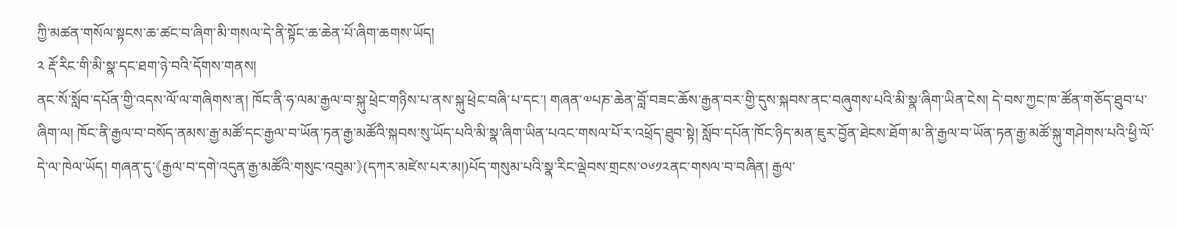ཀྱི་མཚན་གསོལ་སྟངས་ཆ་ཚང་བ་ཞིག་མི་གསལ་དེ་ནི་སྟོང་ཆ་ཆེན་པོ་ཞིག་ཆགས་ཡོད།
༢ རྡོ་རིང་གི་མི་སྣ་དང་ཐག་ཉེ་བའི་དོགས་གནས།
ནང་སོ་སློབ་དཔོན་གྱི་འདས་ལོ་ལ་གཞིགས་ན། ཁོང་ནི་ཧ་ལམ་རྒྱལ་བ་སྐུ་ཕྲེང་གཉིས་པ་ནས་སྐུ་ཕྲེང་བཞི་པ་དང་། གཞན་༧པཎ་ཆེན་བློ་བཟང་ཆོས་རྒྱན་བར་གྱི་དུས་སྐབས་ནང་བཞུགས་པའི་མི་སྣ་ཞིག་ཡིན་ངེས། དེ་བས་ཀྱང་ཁ་ཚོན་གཅོད་ཐུབ་པ་ཞིག་ལ། ཁོང་ནི་རྒྱལ་བ་བསོད་ནམས་རྒྱ་མཚོ་དང་རྒྱལ་བ་ཡོན་ཏན་རྒྱ་མཚོའི་སྐབས་སུ་ཡོད་པའི་མི་སྣ་ཞིག་ཡིན་པའང་གསལ་པོ་ར་འཕྲོད་ཐུབ་སྟེ། སློབ་དཔོན་ཁོང་ཉིད་མན་ཇུར་བྱོན་ཐེངས་ཐོག་མ་ནི་རྒྱལ་བ་ཡོན་ཏན་རྒྱ་མཚོ་སྐུ་གཤེགས་པའི་ཕྱི་ལོ་དེ་ལ་ཁེལ་ཡོད། གཞན་དུ་《རྒྱལ་བ་དགེ་འདུན་རྒྱ་མཚོའི་གསུང་འབུམ་》(དཀར་མཛེས་པར་མ།)པོད་གསུམ་པའི་སྣ་རིང་ལྡེབས་གྲངས་༠༦༡༢ནང་གསལ་བ་བཞིན། རྒྱལ་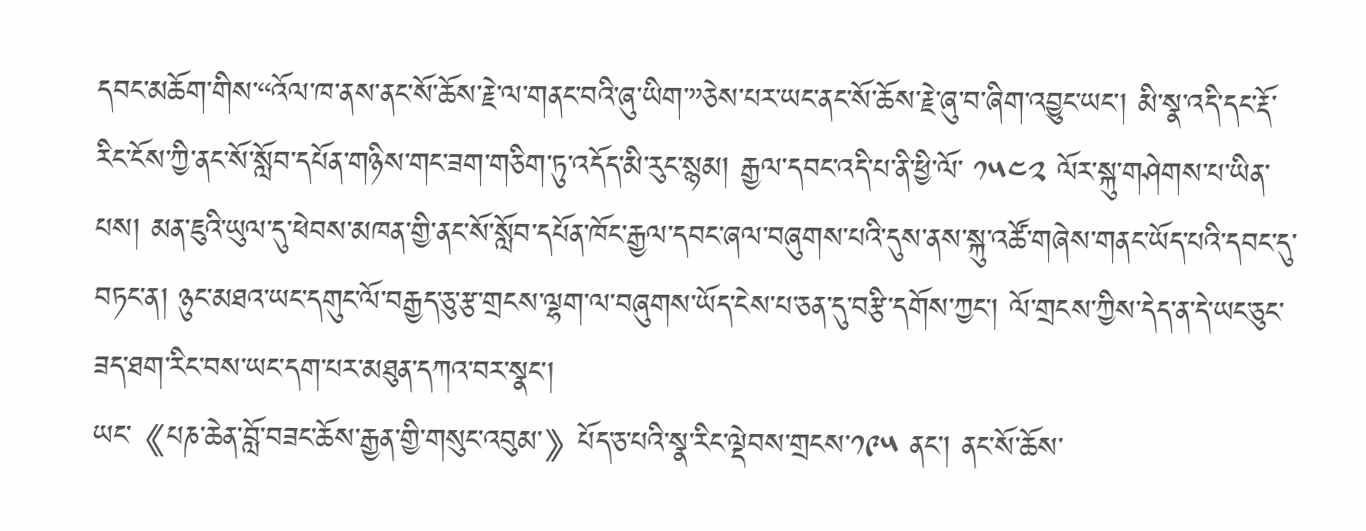དབང་མཆོག་གིས་“འོལ་ཁ་ནས་ནང་སོ་ཆོས་རྗེ་ལ་གནང་བའི་ཞུ་ཡིག་”ཅེས་པར་ཡང་ནང་སོ་ཆོས་རྗེ་ཞུ་བ་ཞིག་འབྱུང་ཡང་། མི་སྣ་འདི་དང་རྡོ་རིང་ངོས་ཀྱི་ནང་སོ་སློབ་དཔོན་གཉིས་གང་ཟག་གཅིག་ཏུ་འདོད་མི་རུང་སྙམ། རྒྱལ་དབང་འདི་པ་ནི་ཕྱི་ལོ་ ༡༥༤༢ ལོར་སྐུ་གཤེགས་པ་ཡིན་པས། མན་ཇུའི་ཡུལ་དུ་ཕེབས་མཁན་གྱི་ནང་སོ་སློབ་དཔོན་ཁོང་རྒྱལ་དབང་ཞལ་བཞུགས་པའི་དུས་ནས་སྐུ་འཚོ་གཞེས་གནང་ཡོད་པའི་དབང་དུ་བཏང་ན། ཉུང་མཐའ་ཡང་དགུང་ལོ་བརྒྱད་ཅུ་རྩ་གྲངས་ལྷག་ལ་བཞུགས་ཡོད་ངེས་པ་ཅན་དུ་བརྩི་དགོས་ཀྱང་། ལོ་གྲངས་ཀྱིས་དེད་ན་དེ་ཡང་ཅུང་ཟད་ཐག་རིང་བས་ཡང་དག་པར་མཐུན་དཀའ་བར་སྣང་།
ཡང་《པཎ་ཆེན་བློ་བཟང་ཆོས་རྒྱན་གྱི་གསུང་འབུམ་》པོད་ཅ་པའི་སྣ་རིང་ལྡེབས་གྲངས་༡༩༥ ནང་། ནང་སོ་ཆོས་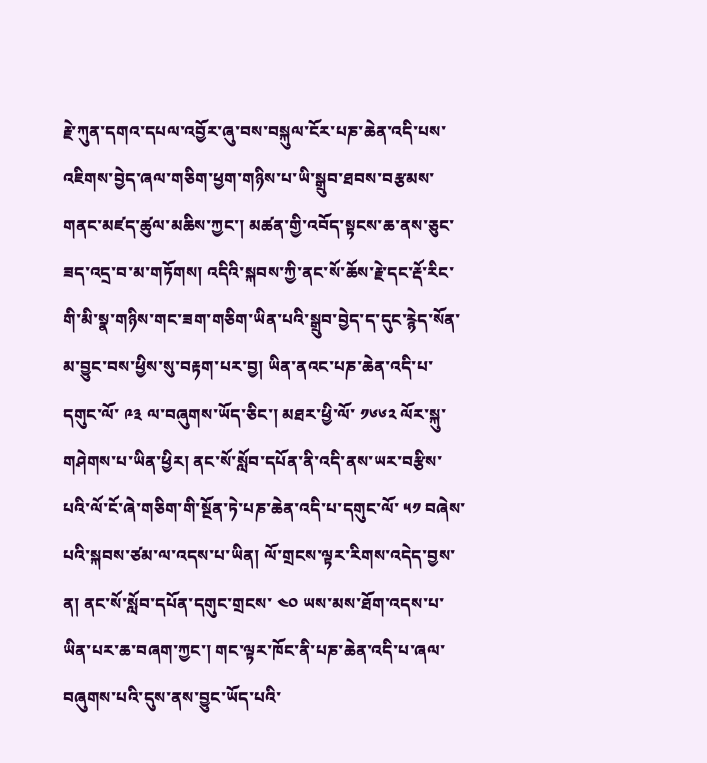རྗེ་ཀུན་དགའ་དཔལ་འབྱོར་ཞུ་བས་བསྐུལ་ངོར་པཎ་ཆེན་འདི་པས་འཇིགས་བྱེད་ཞལ་གཅིག་ཕྱག་གཉིས་པ་ཡི་སྒྲུབ་ཐབས་བརྩམས་གནང་མཛད་ཚུལ་མཆིས་ཀྱང་། མཚན་གྱི་འབོད་སྟངས་ཆ་ནས་ཅུང་ཟད་འདྲ་བ་མ་གཏོགས། འདིའི་སྐབས་ཀྱི་ནང་སོ་ཆོས་རྗེ་དང་རྡོ་རིང་གི་མི་སྣ་གཉིས་གང་ཟག་གཅིག་ཡིན་པའི་སྒྲུབ་བྱེད་ད་དུང་རྙེད་སོན་མ་བྱུང་བས་ཕྱིས་སུ་བརྟག་པར་བྱ། ཡིན་ནའང་པཎ་ཆེན་འདི་པ་དགུང་ལོ་ ༩༣ ལ་བཞུགས་ཡོད་ཅིང་། མཐར་ཕྱི་ལོ་ ༡༦༦༢ ལོར་སྐུ་གཤེགས་པ་ཡིན་ཕྱིར། ནང་སོ་སློབ་དཔོན་ནི་འདི་ནས་ཡར་བརྩིས་པའི་ལོ་ངོ་ཞེ་གཅིག་གི་སྔོན་ཏེ་པཎ་ཆེན་འདི་པ་དགུང་ལོ་ ༥༡ བཞེས་པའི་སྐབས་ཙམ་ལ་འདས་པ་ཡིན། ལོ་གྲངས་ལྟར་རིགས་འདེད་བྱས་ན། ནང་སོ་སློབ་དཔོན་དགུང་གྲངས་ ༤༠ ཡས་མས་ཐོག་འདས་པ་ཡིན་པར་ཆ་བཞག་ཀྱང་། གང་ལྟར་ཁོང་ནི་པཎ་ཆེན་འདི་པ་ཞལ་བཞུགས་པའི་དུས་ནས་བྱུང་ཡོད་པའི་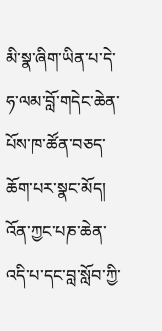མི་སྣ་ཞིག་ཡིན་པ་དེ་ཧ་ལམ་བློ་གདེང་ཆེན་པོས་ཁ་ཚོན་བཅད་ཆོག་པར་སྣང་མོད། འོན་ཀྱང་པཎ་ཆེན་འདི་པ་དང་བླ་སློབ་ཀྱི་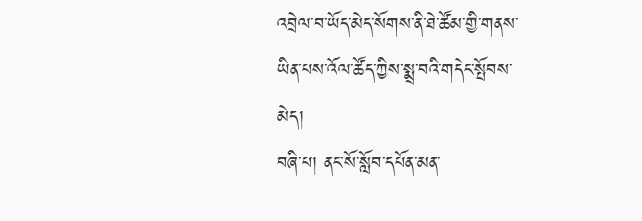འབྲེལ་བ་ཡོད་མེད་སོགས་ནི་ཐེ་ཚོམ་གྱི་གནས་ཡིན་པས་འོལ་ཚོད་ཀྱིས་སྨྲ་བའི་གདེང་སྤོབས་མེད།
བཞི་པ། ནང་སོ་སློབ་དཔོན་མན་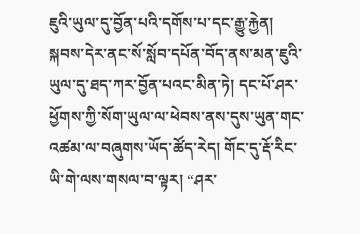ཇུའི་ཡུལ་དུ་བྱོན་པའི་དགོས་པ་དང་རྒྱུ་རྐྱེན།
སྐབས་དེར་ནང་སོ་སློབ་དཔོན་བོད་ནས་མན་ཇུའི་ཡུལ་དུ་ཐད་ཀར་བྱོན་པའང་མིན་ཏེ། དང་པོ་ཤར་ཕྱོགས་ཀྱི་སོག་ཡུལ་ལ་ཕེབས་ནས་དུས་ཡུན་གང་འཚམ་ལ་བཞུགས་ཡོད་ཚོད་རེད། གོང་དུ་རྡོ་རིང་ཡི་གེ་ལས་གསལ་བ་ལྟར། “ཤར་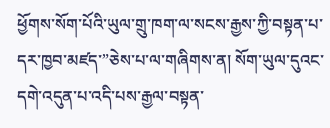ཕྱོགས་སོག་པོའི་ཡུལ་གྲུ་ཁག་ལ་སངས་རྒྱས་ཀྱི་བསྟན་པ་དར་ཁྱབ་མཛད་”ཅེས་པ་ལ་གཞིགས་ན། སོག་ཡུལ་དུའང་དགེ་འདུན་པ་འདི་པས་རྒྱལ་བསྟན་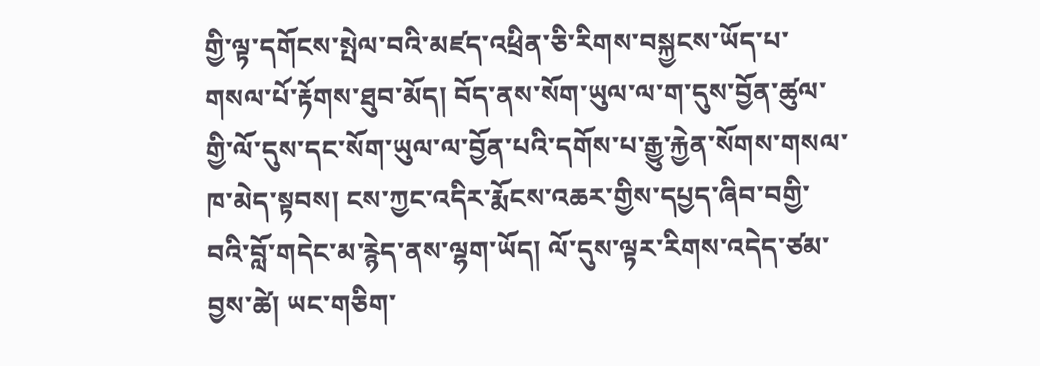གྱི་ལྟ་དགོངས་སྤེལ་བའི་མཛད་འཕྲིན་ཅི་རིགས་བསྐྱངས་ཡོད་པ་གསལ་པོ་རྟོགས་ཐུབ་མོད། བོད་ནས་སོག་ཡུལ་ལ་ག་དུས་བྱོན་ཚུལ་གྱི་ལོ་དུས་དང་སོག་ཡུལ་ལ་བྱོན་པའི་དགོས་པ་རྒྱུ་རྐྱེན་སོགས་གསལ་ཁ་མེད་སྟབས། ངས་ཀྱང་འདིར་རྨོངས་འཆར་གྱིས་དཔྱད་ཞིབ་བགྱི་བའི་བློ་གདེང་མ་རྙེད་ནས་ལྷག་ཡོད། ལོ་དུས་ལྟར་རིགས་འདེད་ཙམ་བྱས་ཚེ། ཡང་གཅིག་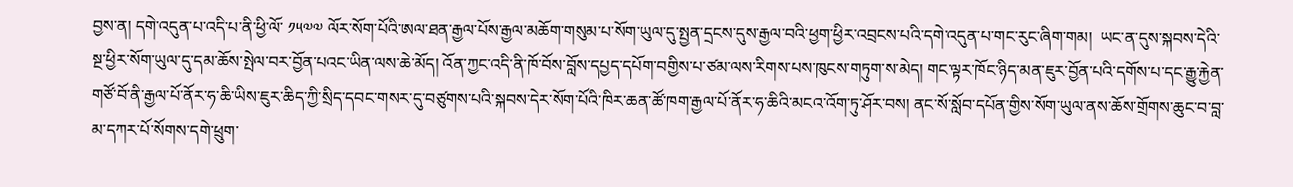བྱས་ན། དགེ་འདུན་པ་འདི་པ་ནི་ཕྱི་ལོ་ ༡༥༧༧ ལོར་སོག་པོའི་ཨལ་ཐན་རྒྱལ་པོས་རྒྱལ་མཆོག་གསུམ་པ་སོག་ཡུལ་དུ་སྤྱན་དྲངས་དུས་རྒྱལ་བའི་ཕྱག་ཕྱིར་འབྲངས་པའི་དགེ་འདུན་པ་གང་རུང་ཞིག་གམ།  ཡང་ན་དུས་སྐབས་དེའི་སྔ་ཕྱིར་སོག་ཡུལ་དུ་དམ་ཆོས་སྤེལ་བར་བྱོན་པའང་ཡིན་ལས་ཆེ་མོད། འོན་ཀྱང་འདི་ནི་ཁོ་བོས་བློས་དཔྱད་དཔོག་བགྱིས་པ་ཙམ་ལས་རིགས་པས་ཁུངས་གཏུག་ས་མེད། གང་ལྟར་ཁོང་ཉིད་མན་ཇུར་བྱོན་པའི་དགོས་པ་དང་རྒྱུ་རྐྱེན་གཙོ་བོ་ནི་རྒྱལ་པོ་ནོར་ཧ་ཆི་ཡིས་ཇུར་ཆིད་ཀྱི་སྲིད་དབང་གསར་དུ་བཙུགས་པའི་སྐབས་དེར་སོག་པོའི་ཁིར་ཆན་ཚོ་ཁག་རྒྱལ་པོ་ནོར་ཧ་ཆིའི་མངའ་འོག་ཏུ་ཤོར་བས། ནང་སོ་སློབ་དཔོན་གྱིས་སོག་ཡུལ་ནས་ཆོས་གྲོགས་ཆུང་བ་བླ་མ་དཀར་པོ་སོགས་དགེ་ཕྲུག་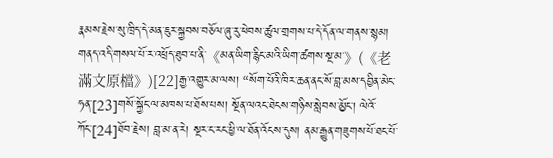རྣམས་རྗེས་སུ་ཁྲིད་དེ་མན་ཇུར་སྐྱབས་བཅོལ་ཞུ་རུ་ཕེབས་ཚུལ་གྲགས་པ་དེ་དོན་ལ་གནས་སྙམ། གནད་འདི་གསལ་པོ་ར་འཕྲོད་ཐུབ་པ་ནི་《མན་ཡིག་རྙིང་མའི་ཡིག་ཚགས་སྔ་མ་》(《老滿文原檔》)[22]རྒྱ་འགྱུར་མ་ལས། “སོག་པོའི་ཁིར་ཆན་ནང་སོ་བླ་མས་དབྱིན་མེང་ཧན་[23]གསོ་སྐྱོང་ལ་མཁས་པ་ཐོས་པས། སྔོན་ལའང་ཐེངས་གཉིས་སླེབས་མྱོང་། ལེའོ་ཀོང་[24]ཐོབ་རྗེས། བླ་མ་ན་རེ། སྔར་ང་རང་ཕྱི་ལ་ཐོན་འོངས་དུས། ནམ་རྒྱུན་གཟུགས་པོ་ཐང་པོ་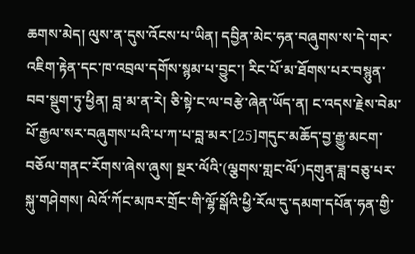ཆགས་མེད། ལུས་ན་དུས་འོངས་པ་ཡིན། དབྱིན་མེང་ཧན་བཞུགས་ས་དེ་གར་འཇིག་རྟེན་དང་ཁ་འབྲལ་དགོས་སྙམ་པ་བྱུང་། རིང་པོ་མ་ཐོགས་པར་བསྙུན་བབ་སྡུག་ཏུ་ཕྱིན། བླ་མ་ན་རེ། ཅི་སྟེ་ང་ལ་བརྩེ་ཞེན་ཡོད་ན། ང་འདས་རྗེས་བེམ་པོ་རྒྱལ་སར་བཞུགས་པའི་པ་ཀ་པ་བླ་མར་[25]གདུང་མཆོད་བྱ་རྒྱུ་མངག་བཅོལ་གནང་རོགས་ཞེས་ཞུས། སྔར་ལོའི་(ལྕགས་གླང་ལོ་)དགུན་ཟླ་བཅུ་པར་སྐུ་གཤེགས། ལེའོ་ཀོང་མཁར་གྲོང་གི་ལྷོ་སྒོའི་ཕྱི་རོལ་དུ་དམག་དཔོན་ཧན་གྱི་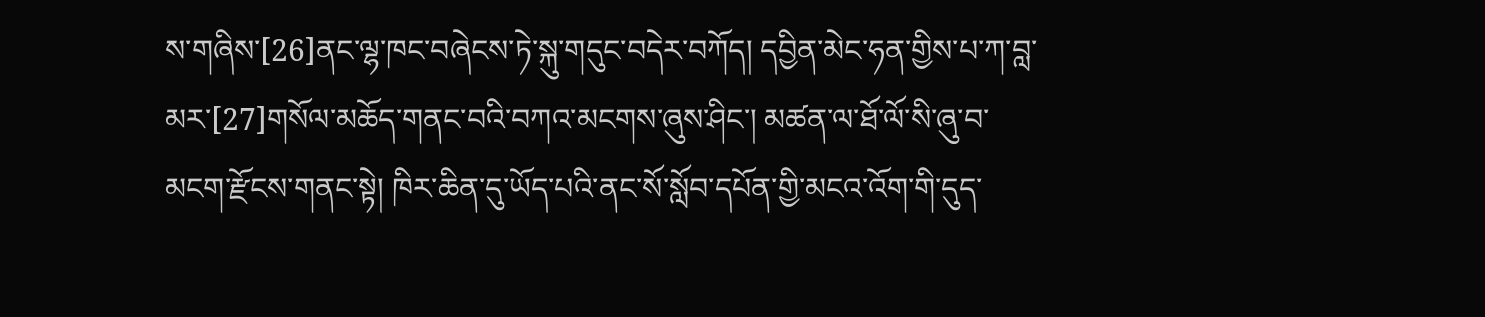ས་གཞིས་[26]ནང་ལྷ་ཁང་བཞེངས་ཏེ་སྐུ་གདུང་བདེར་བཀོད། དབྱིན་མེང་ཧན་གྱིས་པ་ཀ་བླ་མར་[27]གསོལ་མཆོད་གནང་བའི་བཀའ་མངགས་ཞུས་ཤིང་། མཚན་ལ་ཐོ་ལོ་སི་ཞུ་བ་མངག་རྫོངས་གནང་སྟེ། ཁིར་ཆིན་དུ་ཡོད་པའི་ནང་སོ་སློབ་དཔོན་གྱི་མངའ་འོག་གི་དུད་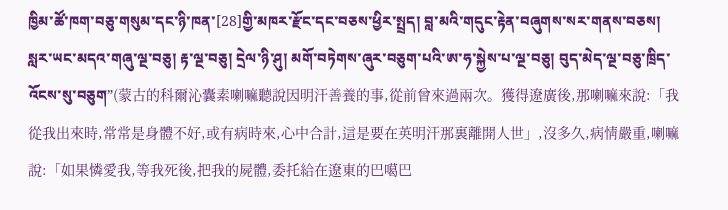ཁྱིམ་ཚོ་ཁག་བཅུ་གསུམ་དང་ཉི་ཁན་[28]གྱི་མཁར་རྫོང་དང་བཅས་ཕྱིར་སྤྲད། བླ་མའི་གདུང་རྟེན་བཞུགས་སར་གནས་བཅས། སླར་ཡང་མདའ་གཞུ་ལྔ་བཅུ། རྟ་ལྔ་བཅུ། དྲེལ་ཉི་ཤུ། མགོ་བཏེགས་ཞུར་བཅུག་པའི་ཨ་ཧ་སྐྱེས་པ་ལྔ་བཅུ། བུད་མེད་ལྔ་བཅུ་ཁྲིད་འོངས་སུ་བཅུག”(蒙古的科爾沁囊素喇嘛聽說因明汗善養的事,從前曾來過兩次。獲得遼廣後,那喇嘛來說:「我從我出來時,常常是身體不好,或有病時來,心中合計,這是要在英明汗那裏離開人世」,沒多久,病情嚴重,喇嘛說:「如果憐愛我,等我死後,把我的屍體,委托給在遼東的巴噶巴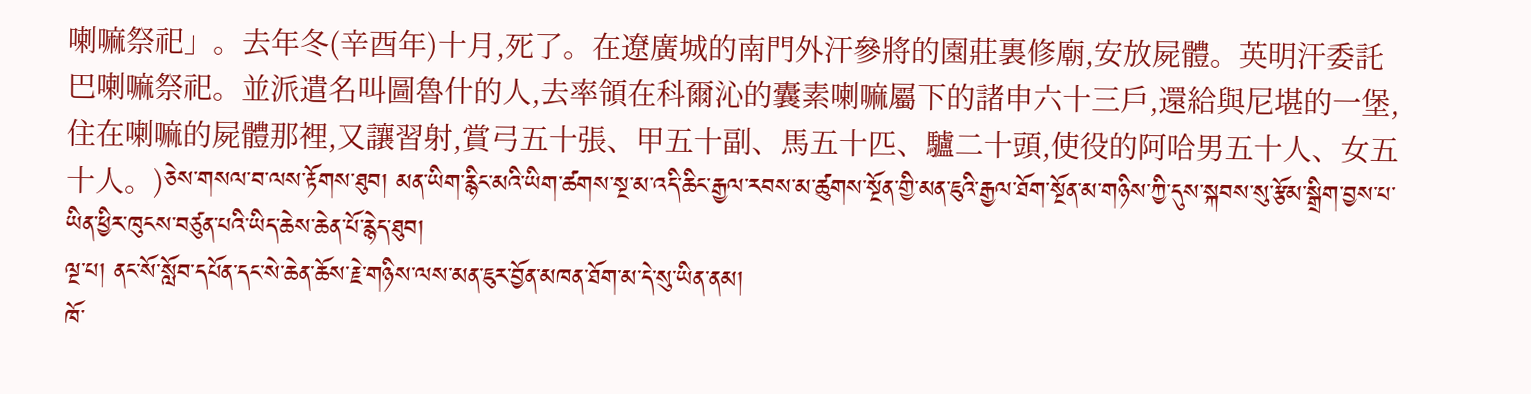喇嘛祭祀」。去年冬(辛酉年)十月,死了。在遼廣城的南門外汗參將的園莊裏修廟,安放屍體。英明汗委託巴喇嘛祭祀。並派遣名叫圖魯什的人,去率領在科爾沁的囊素喇嘛屬下的諸申六十三戶,還給與尼堪的一堡,住在喇嘛的屍體那裡,又讓習射,賞弓五十張、甲五十副、馬五十匹、驢二十頭,使役的阿哈男五十人、女五十人。)ཅེས་གསལ་བ་ལས་རྟོགས་ཐུབ། མན་ཡིག་རྙིང་མའི་ཡིག་ཚགས་སྔ་མ་འདི་ཆིང་རྒྱལ་རབས་མ་ཚུགས་སྔོན་གྱི་མན་ཇུའི་རྒྱལ་ཐོག་སྔོན་མ་གཉིས་ཀྱི་དུས་སྐབས་སུ་རྩོམ་སྒྲིག་བྱས་པ་ཡིན་ཕྱིར་ཁུངས་བཙུན་པའི་ཡིད་ཆེས་ཆེན་པོ་རྙེད་ཐུབ།
ལྔ་པ། ནང་སོ་སློབ་དཔོན་དང་སེ་ཆེན་ཆོས་རྗེ་གཉིས་ལས་མན་ཇུར་བྱོན་མཁན་ཐོག་མ་དེ་སུ་ཡིན་ནམ།
ཁོ་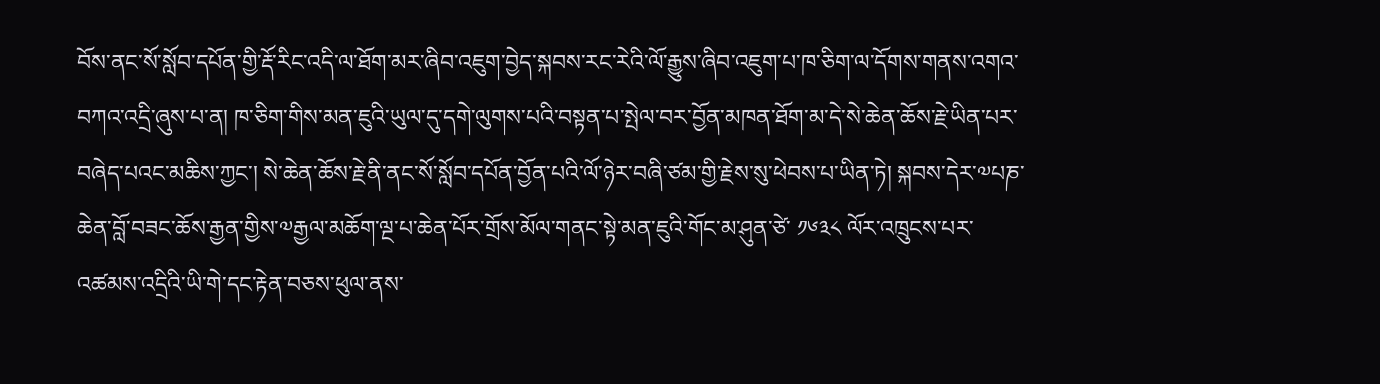བོས་ནང་སོ་སློབ་དཔོན་གྱི་རྡོ་རིང་འདི་ལ་ཐོག་མར་ཞིབ་འཇུག་བྱེད་སྐབས་རང་རེའི་ལོ་རྒྱུས་ཞིབ་འཇུག་པ་ཁ་ཅིག་ལ་དོགས་གནས་འགའ་བཀའ་འདྲི་ཞུས་པ་ན། ཁ་ཅིག་གིས་མན་ཇུའི་ཡུལ་དུ་དགེ་ལུགས་པའི་བསྟན་པ་སྤེལ་བར་བྱོན་མཁན་ཐོག་མ་དེ་སེ་ཆེན་ཆོས་རྗེ་ཡིན་པར་བཞེད་པའང་མཆིས་ཀྱང་། སེ་ཆེན་ཆོས་རྗེ་ནི་ནང་སོ་སློབ་དཔོན་བྱོན་པའི་ལོ་ཉེར་བཞི་ཙམ་གྱི་རྗེས་སུ་ཕེབས་པ་ཡིན་ཏེ། སྐབས་དེར་༧པཎ་ཆེན་བློ་བཟང་ཆོས་རྒྱན་གྱིས་༧རྒྱལ་མཆོག་ལྔ་པ་ཆེན་པོར་གྲོས་མོལ་གནང་སྟེ་མན་ཇུའི་གོང་མ་ཤུན་ཙེ་ ༡༦༣༨ ལོར་འཁྲུངས་པར་འཚམས་འདྲིའི་ཡི་གེ་དང་རྟེན་བཅས་ཕུལ་ནས་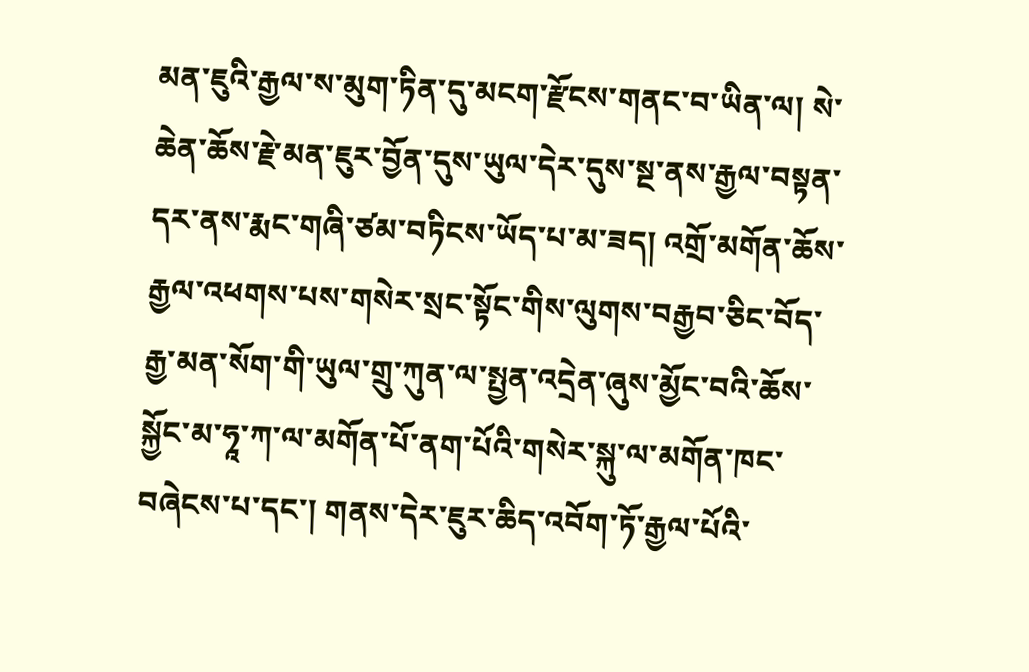མན་ཇུའི་རྒྱལ་ས་མུག་ཏིན་དུ་མངག་རྫོངས་གནང་བ་ཡིན་ལ། སེ་ཆེན་ཆོས་རྗེ་མན་ཇུར་བྱོན་དུས་ཡུལ་དེར་དུས་སྔ་ནས་རྒྱལ་བསྟན་དར་ནས་རྨང་གཞི་ཙམ་བཏིངས་ཡོད་པ་མ་ཟད། འགྲོ་མགོན་ཆོས་རྒྱལ་འཕགས་པས་གསེར་སྲང་སྟོང་གིས་ལུགས་བརྒྱབ་ཅིང་བོད་རྒྱ་མན་སོག་གི་ཡུལ་གྲུ་ཀུན་ལ་སྤྱན་འདྲེན་ཞུས་མྱོང་བའི་ཆོས་སྐྱོང་མ་ཧཱ་ཀ་ལ་མགོན་པོ་ནག་པོའི་གསེར་སྐུ་ལ་མགོན་ཁང་བཞེངས་པ་དང་། གནས་དེར་ཇུར་ཆིད་འབོག་ཏོ་རྒྱལ་པོའི་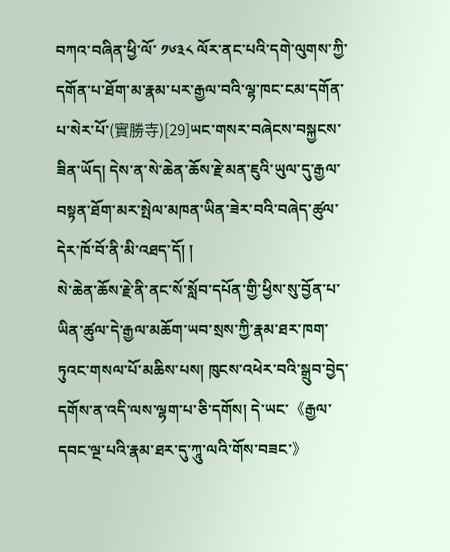བཀའ་བཞིན་ཕྱི་ལོ་ ༡༦༣༨ ལོར་ནང་པའི་དགེ་ལུགས་ཀྱི་དགོན་པ་ཐོག་མ་རྣམ་པར་རྒྱལ་བའི་ལྷ་ཁང་ངམ་དགོན་པ་སེར་པོ་(實勝寺)[29]ཡང་གསར་བཞེངས་བསྐྱངས་ཟིན་ཡོད། དེས་ན་སེ་ཆེན་ཆོས་རྗེ་མན་ཇུའི་ཡུལ་དུ་རྒྱལ་བསྟན་ཐོག་མར་སྤེལ་མཁན་ཡིན་ཟེར་བའི་བཞེད་ཚུལ་དེར་ཁོ་བོ་ནི་མི་འཐད་དོ། །
སེ་ཆེན་ཆོས་རྗེ་ནི་ནང་སོ་སློབ་དཔོན་གྱི་ཕྱིས་སུ་བྱོན་པ་ཡིན་ཚུལ་དེ་རྒྱལ་མཆོག་ཡབ་སྲས་ཀྱི་རྣམ་ཐར་ཁག་ཏུའང་གསལ་པོ་མཆིས་པས། ཁུངས་འཕེར་བའི་སྒྲུབ་བྱེད་དགོས་ན་འདི་ལས་ལྷག་པ་ཅི་དགོས། དེ་ཡང་《རྒྱལ་དབང་ལྔ་པའི་རྣམ་ཐར་དུ་ཀཱུ་ལའི་གོས་བཟང་》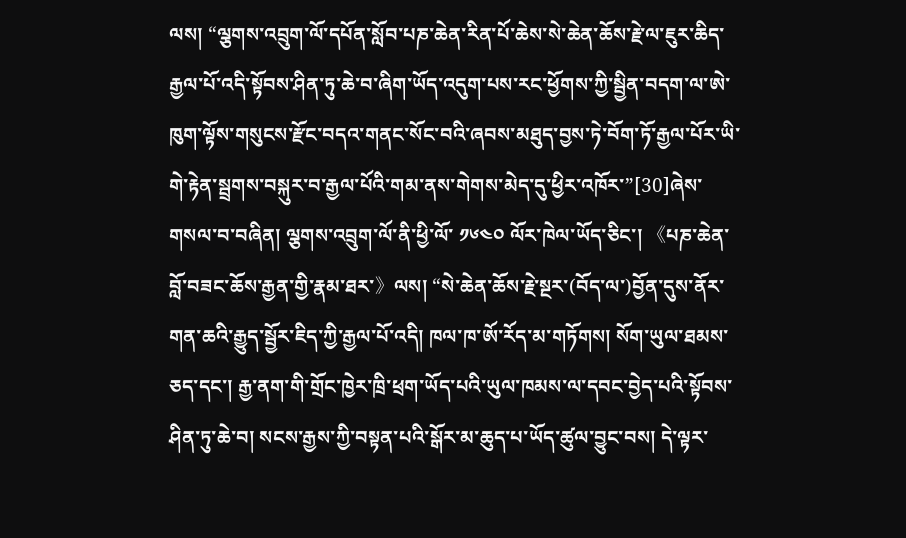ལས། “ལྕགས་འབྲུག་ལོ་དཔོན་སློབ་པཎ་ཆེན་རིན་པོ་ཆེས་སེ་ཆེན་ཆོས་རྗེ་ལ་ཇུར་ཆིད་རྒྱལ་པོ་འདི་སྟོབས་ཤིན་ཏུ་ཆེ་བ་ཞིག་ཡོད་འདུག་པས་རང་ཕྱོགས་ཀྱི་སྦྱིན་བདག་ལ་ཨེ་ཁུག་ལྟོས་གསུངས་རྫོང་བདའ་གནང་སོང་བའི་ཞབས་མཐུད་བྱས་ཏེ་བོག་ཏོ་རྒྱལ་པོར་ཡི་གེ་རྟེན་སྦྲགས་བསྐུར་བ་རྒྱལ་པོའི་གམ་ནས་གེགས་མེད་དུ་ཕྱིར་འཁོར་”[30]ཞེས་གསལ་བ་བཞིན། ལྕགས་འབྲུག་ལོ་ནི་ཕྱི་ལོ་ ༡༦༤༠ ལོར་ཁེལ་ཡོད་ཅིང་། 《པཎ་ཆེན་བློ་བཟང་ཆོས་རྒྱན་གྱི་རྣམ་ཐར་》ལས། “སེ་ཆེན་ཆོས་རྗེ་སྔར་(བོད་ལ་)བྱོན་དུས་ནོར་གན་ཆའི་རྒྱུད་སྦྱོར་ཇིད་ཀྱི་རྒྱལ་པོ་འདི། ཁལ་ཁ་ཨོ་རོད་མ་གཏོགས། སོག་ཡུལ་ཐམས་ཅད་དང་། རྒྱ་ནག་གི་གྲོང་ཁྱེར་ཁྲི་ཕྲག་ཡོད་པའི་ཡུལ་ཁམས་ལ་དབང་བྱེད་པའི་སྟོབས་ཤིན་ཏུ་ཆེ་བ། སངས་རྒྱས་ཀྱི་བསྟན་པའི་སྒོར་མ་ཆུད་པ་ཡོད་ཚུལ་བྱུང་བས། དེ་ལྟར་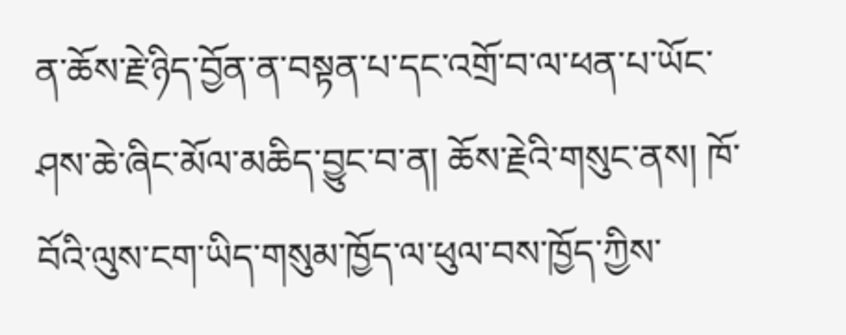ན་ཆོས་རྗེ་ཉིད་བྱོན་ན་བསྟན་པ་དང་འགྲོ་བ་ལ་ཕན་པ་ཡོང་ཤས་ཆེ་ཞིང་མོལ་མཆིད་བྱུང་བ་ན། ཆོས་རྗེའི་གསུང་ནས། ཁོ་བོའི་ལུས་ངག་ཡིད་གསུམ་ཁྱོད་ལ་ཕུལ་བས་ཁྱོད་ཀྱིས་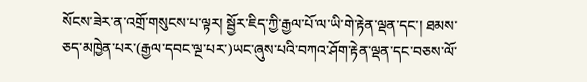སོངས་ཟེར་ན་འགྲོ་གསུངས་པ་ལྟར། སྦྱོར་ཇིད་ཀྱི་རྒྱལ་པོ་ལ་ཡི་གེ་རྟེན་ལྡན་དང་། ཐམས་ཅད་མཁྱེན་པར་(རྒྱལ་དབང་ལྔ་པར་)ཡང་ཞུས་པའི་བཀའ་ཤོག་རྟེན་ལྡན་དང་བཅས་ལོ་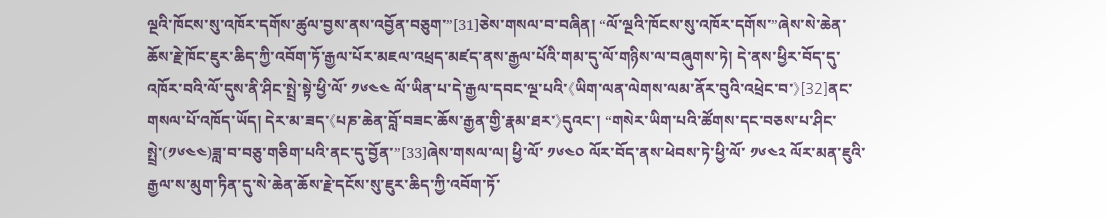ལྔའི་ཁོངས་སུ་འཁོར་དགོས་ཚུལ་བྱས་ནས་འབྱོན་བཅུག་”[31]ཅེས་གསལ་བ་བཞིན། “ལོ་ལྔའི་ཁོངས་སུ་འཁོར་དགོས་”ཞེས་སེ་ཆེན་ཆོས་རྗེ་ཁོང་ཇུར་ཆིད་ཀྱི་འབོག་ཏོ་རྒྱལ་པོར་མཇལ་འཕྲད་མཛད་ནས་རྒྱལ་པོའི་གམ་དུ་ལོ་གཉིས་ལ་བཞུགས་ཏེ། དེ་ནས་ཕྱིར་བོད་དུ་འཁོར་བའི་ལོ་དུས་ནི་ཤིང་སྤྲེ་སྟེ་ཕྱི་ལོ་ ༡༦༤༤ ལོ་ཡིན་པ་དེ་རྒྱལ་དབང་ལྔ་པའི་《ཡིག་ལན་ལེགས་ལམ་ནོར་བུའི་འཕྲེང་བ་》[32]ནང་གསལ་པོ་འཁོད་ཡོད། དེར་མ་ཟད་《པཎ་ཆེན་བློ་བཟང་ཆོས་རྒྱན་གྱི་རྣམ་ཐར་》དུའང་། “གསེར་ཡིག་པའི་ཚོགས་དང་བཅས་པ་ཤིང་སྤྲེ་(༡༦༤༤)ཟླ་བ་བཅུ་གཅིག་པའི་ནང་དུ་བྱོན་”[33]ཞེས་གསལ་ལ། ཕྱི་ལོ་ ༡༦༤༠ ལོར་བོད་ནས་ཕེབས་ཏེ་ཕྱི་ལོ་ ༡༦༤༢ ལོར་མན་ཇུའི་རྒྱལ་ས་མུག་ཏིན་དུ་སེ་ཆེན་ཆོས་རྗེ་དངོས་སུ་ཇུར་ཆིད་ཀྱི་འབོག་ཏོ་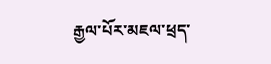རྒྱལ་པོར་མཇལ་ཕྲད་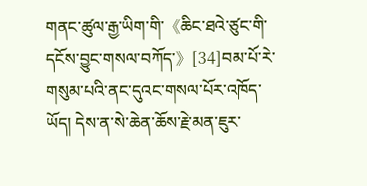གནང་ཚུལ་རྒྱ་ཡིག་གི་《ཆིང་ཐའེ་ཙུང་གི་དངོས་བྱུང་གསལ་བཀོད་》[34]བམ་པོ་རེ་གསུམ་པའི་ནང་དུའང་གསལ་པོར་འཁོད་ཡོད། དེས་ན་སེ་ཆེན་ཆོས་རྗེ་མན་ཇུར་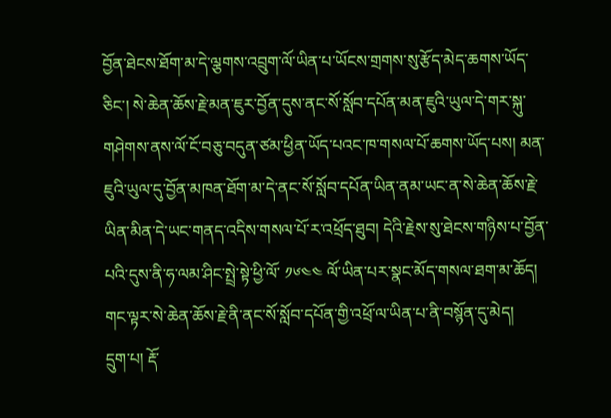བྱོན་ཐེངས་ཐོག་མ་དེ་ལྕགས་འབྲུག་ལོ་ཡིན་པ་ཡོངས་གྲགས་སུ་རྩོད་མེད་ཆགས་ཡོད་ཅིང་། སེ་ཆེན་ཆོས་རྗེ་མན་ཇུར་བྱོན་དུས་ནང་སོ་སློབ་དཔོན་མན་ཇུའི་ཡུལ་དེ་གར་སྐུ་གཤེགས་ནས་ལོ་ངོ་བཅུ་བདུན་ཙམ་ཕྱིན་ཡོད་པའང་ཁ་གསལ་པོ་ཆགས་ཡོད་པས། མན་ཇུའི་ཡུལ་དུ་བྱོན་མཁན་ཐོག་མ་དེ་ནང་སོ་སློབ་དཔོན་ཡིན་ནམ་ཡང་ན་སེ་ཆེན་ཆོས་རྗེ་ཡིན་མིན་དེ་ཡང་གནད་འདིས་གསལ་པོ་ར་འཕྲོད་ཐུབ། དེའི་རྗེས་སུ་ཐེངས་གཉིས་པ་བྱོན་པའི་དུས་ནི་ཧ་ལམ་ཤིང་སྤྲེ་སྟེ་ཕྱི་ལོ་ ༡༦༤༤ ལོ་ཡིན་པར་སྣང་མོད་གསལ་ཐག་མ་ཆོད། གང་ལྟར་སེ་ཆེན་ཆོས་རྗེ་ནི་ནང་སོ་སློབ་དཔོན་གྱི་འཕྲོ་ལ་ཡིན་པ་ནི་བསྙོན་དུ་མེད།
དྲུག་པ། རྡོ་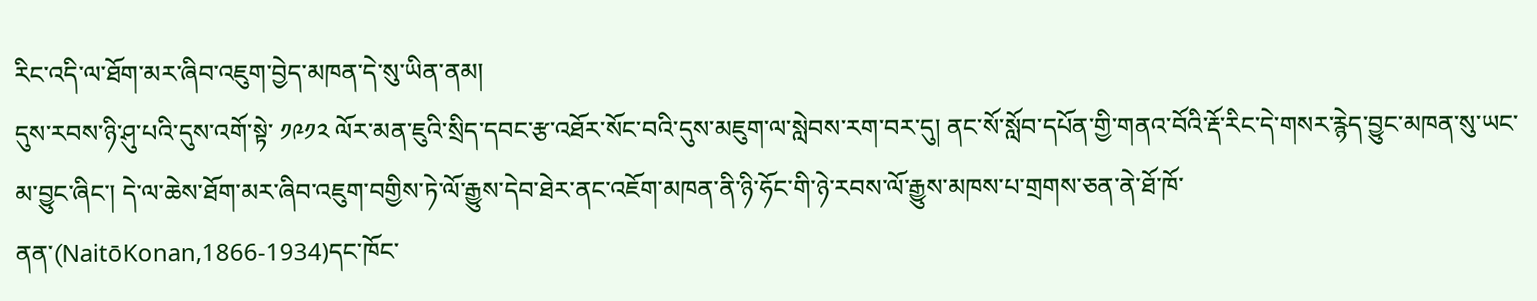རིང་འདི་ལ་ཐོག་མར་ཞིབ་འཇུག་བྱེད་མཁན་དེ་སུ་ཡིན་ནམ།
དུས་རབས་ཉི་ཤུ་པའི་དུས་འགོ་སྟེ་ ༡༩༡༢ ལོར་མན་ཇུའི་སྲིད་དབང་རྩ་འཐོར་སོང་བའི་དུས་མཇུག་ལ་སླེབས་རག་བར་དུ། ནང་སོ་སློབ་དཔོན་གྱི་གནའ་བོའི་རྡོ་རིང་དེ་གསར་རྙེད་བྱུང་མཁན་སུ་ཡང་མ་བྱུང་ཞིང་། དེ་ལ་ཆེས་ཐོག་མར་ཞིབ་འཇུག་བགྱིས་ཏེ་ལོ་རྒྱུས་དེབ་ཐེར་ནང་འཇོག་མཁན་ནི་ཉི་ཧོང་གི་ཉེ་རབས་ལོ་རྒྱུས་མཁས་པ་གྲགས་ཅན་ནེ་ཐོ་ཁོ་ནན་(NaitōKonan,1866-1934)དང་ཁོང་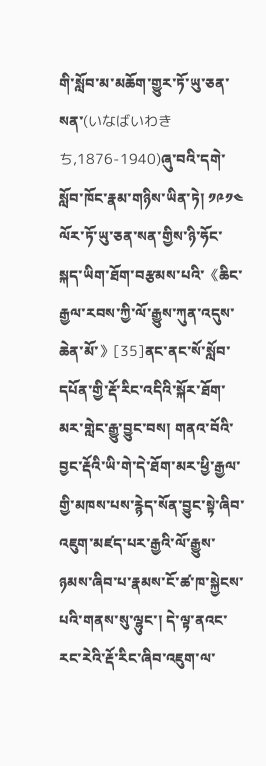གི་སློབ་མ་མཆོག་གྱུར་ཏོ་ཡུ་ཅན་སན་(いなばいわきち,1876-1940)ཞུ་བའི་དགེ་སློབ་ཁོང་རྣམ་གཉིས་ཡིན་ཏེ། ༡༩༡༤ ལོར་ཏོ་ཡུ་ཅན་སན་གྱིས་ཉི་ཧོང་སྐད་ཡིག་ཐོག་བརྩམས་པའི་《ཆིང་རྒྱལ་རབས་ཀྱི་ལོ་རྒྱུས་ཀུན་འདུས་ཆེན་མོ་》[35]ནང་ནང་སོ་སློབ་དཔོན་གྱི་རྡོ་རིང་འདིའི་སྐོར་ཐོག་མར་གླེང་རྒྱུ་བྱུང་བས། གནའ་བོའི་བྱང་རྡོའི་ཡི་གེ་དེ་ཐོག་མར་ཕྱི་རྒྱལ་གྱི་མཁས་པས་རྙེད་སོན་བྱུང་སྟེ་ཞིབ་འཇུག་མཛད་པར་རྒྱའི་ལོ་རྒྱུས་ཉམས་ཞིབ་པ་རྣམས་ངོ་ཚ་ཁ་སྐྱེངས་པའི་གནས་སུ་ལྷུང་། དེ་ལྟ་ནའང་རང་རེའི་རྡོ་རིང་ཞིབ་འཇུག་ལ་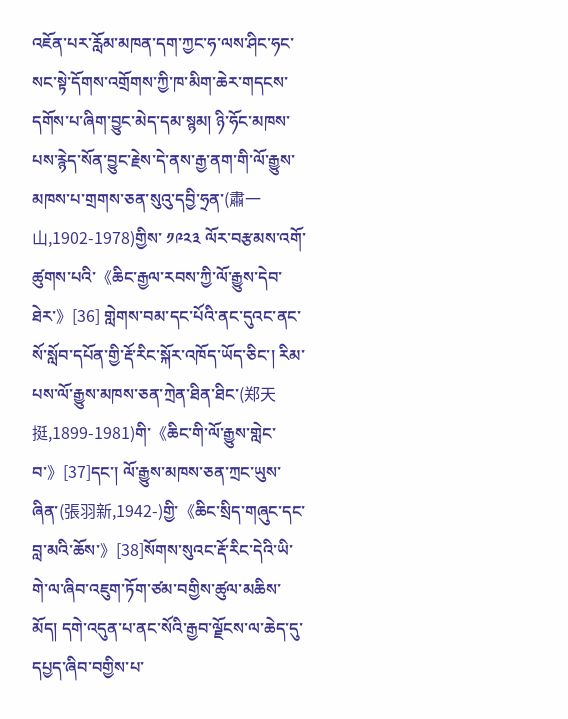འཇོན་པར་རློམ་མཁན་དག་ཀྱང་ཧ་ལས་ཤིང་ཧང་སང་སྟེ་དོགས་འགྲོགས་ཀྱི་ཁ་མིག་ཆེར་གདངས་དགོས་པ་ཞིག་བྱུང་མེད་དམ་སྙམ། ཉི་ཧོང་མཁས་པས་རྙེད་སོན་བྱུང་རྗེས་དེ་ནས་རྒྱ་ནག་གི་ལོ་རྒྱུས་མཁས་པ་གྲགས་ཅན་སུའུ་དབྱི་ཧྲན་(肅一山,1902-1978)གྱིས་ ༡༩༢༣ ལོར་བརྩམས་འགོ་ཚུགས་པའི་《ཆིང་རྒྱལ་རབས་ཀྱི་ལོ་རྒྱུས་དེབ་ཐེར་》[36] གླེགས་བམ་དང་པོའི་ནང་དུའང་ནང་སོ་སློབ་དཔོན་གྱི་རྡོ་རིང་སྐོར་འཁོད་ཡོད་ཅིང་། རིམ་པས་ལོ་རྒྱུས་མཁས་ཅན་ཀྲེན་ཐིན་ཐིང་(郑天挺,1899-1981)གི་《ཆིང་གི་ལོ་རྒྱུས་གླེང་བ་》[37]དང་། ལོ་རྒྱུས་མཁས་ཅན་ཀྲང་ཡུས་ཞིན་(張羽新,1942-)གྱི་《ཆིང་སྲིད་གཞུང་དང་བླ་མའི་ཆོས་》[38]སོགས་སུའང་རྡོ་རིང་དེའི་ཡི་གེ་ལ་ཞིབ་འཇུག་ཏོག་ཙམ་བགྱིས་ཚུལ་མཆིས་མོད། དགེ་འདུན་པ་ནང་སོའི་རྒྱབ་ལྗོངས་ལ་ཆེད་དུ་དཔྱད་ཞིབ་བགྱིས་པ་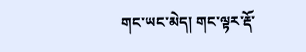གང་ཡང་མེད། གང་ལྟར་རྡོ་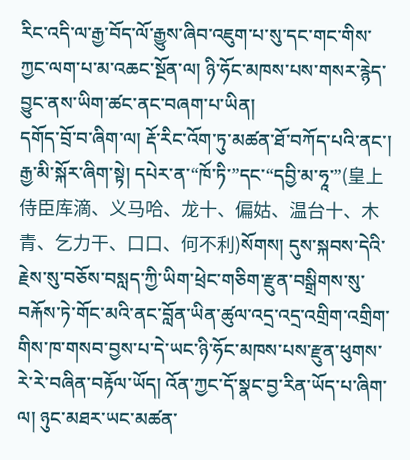རིང་འདི་ལ་རྒྱ་བོད་ལོ་རྒྱུས་ཞིབ་འཇུག་པ་སུ་དང་གང་གིས་ཀྱང་ལག་པ་མ་འཆང་སྔོན་ལ། ཉི་ཧོང་མཁས་པས་གསར་རྙེད་བྱུང་ནས་ཡིག་ཚང་ནང་བཞག་པ་ཡིན།
དགོད་བྲོ་བ་ཞིག་ལ། རྡོ་རིང་འོག་ཏུ་མཚན་ཐོ་བཀོད་པའི་ནང་། རྒྱ་མི་སྐོར་ཞིག་སྟེ། དཔེར་ན་“ཁོ་ཏི་”དང་“དབྱི་མ་ཧཱ་”(皇上侍臣库滴、义马哈、龙十、偏姑、温台十、木青、乞力干、口口、何不利)སོགས། དུས་སྐབས་དེའི་རྗེས་སུ་བཅོས་བསླད་ཀྱི་ཡིག་ཕྲེང་གཅིག་རྫུན་བསྒྲིགས་སུ་བརྐོས་ཏེ་གོང་མའི་ནང་བློན་ཡིན་ཚུལ་འདྲ་འདྲ་འགྲིག་འགྲིག་གིས་ཁ་གསབ་བྱས་པ་དེ་ཡང་ཉི་ཧོང་མཁས་པས་རྫུན་ཕུགས་རེ་རེ་བཞིན་བརྟོལ་ཡོད། འོན་ཀྱང་དོ་སྣང་བྱ་རིན་ཡོད་པ་ཞིག་ལ། ཉུང་མཐར་ཡང་མཚན་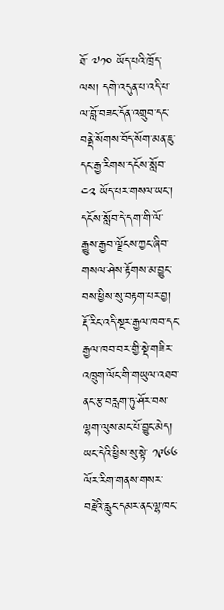ཐོ་ ༧༡༠ ཡོད་པའི་ཁྲོད་ལས། དགེ་འདུན་པ་འདི་པ་ལ་བློ་བཟང་དོན་འགྲུབ་དང་བནྡེ་སོགས་བོད་སོག་མན་ཇུ་དང་རྒྱ་རིགས་དངོས་སློབ་ ༤༢ ཡོད་པར་གསལ་ཡང་། དངོས་སློབ་དེ་དག་གི་ལོ་རྒྱུས་རྒྱབ་ལྗོངས་ཀྱང་ཞིབ་གསལ་ཤེས་རྟོགས་མ་བྱུང་བས་ཕྱིས་སུ་བརྟག་པར་བྱ། རྡོ་རིང་འདི་སྔར་རྒྱལ་ཁབ་དང་རྒྱལ་ཁབ་བར་གྱི་སྡེ་གཟིར་འཁྲུག་ལོང་གི་གཡུལ་འཐབ་ནང་རྩ་བརླག་ཏུ་ཤོར་བས་ལྷག་ལུས་མང་པོ་བྱུང་མེད། ཡང་དེའི་ཕྱིས་སུ་སྟེ་ ༡༩༦༦ ལོར་རིག་གནས་གསར་བརྗེའི་རླུང་དམར་ནང་ལྷ་ཁང་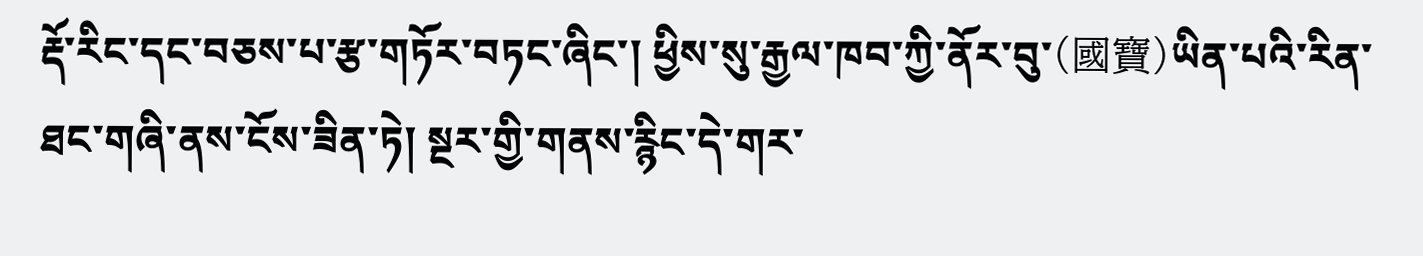རྡོ་རིང་དང་བཅས་པ་རྩ་གཏོར་བཏང་ཞིང་། ཕྱིས་སུ་རྒྱལ་ཁབ་ཀྱི་ནོར་བུ་(國寶)ཡིན་པའི་རིན་ཐང་གཞི་ནས་ངོས་ཟིན་ཏེ། སྔར་གྱི་གནས་རྙིང་དེ་གར་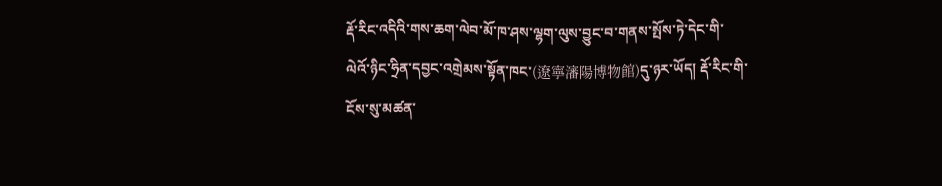རྡོ་རིང་འདིའི་གས་ཆག་ལེབ་མོ་ཁ་ཤས་ལྷག་ལུས་བྱུང་བ་གནས་སྤོས་ཏེ་དེང་གི་ལེའོ་ཉིང་ཧྲིན་དབྱང་འགྲེམས་སྟོན་ཁང་(遼寧瀋陽博物館)དུ་ཉར་ཡོད། རྡོ་རིང་གི་ངོས་སུ་མཚན་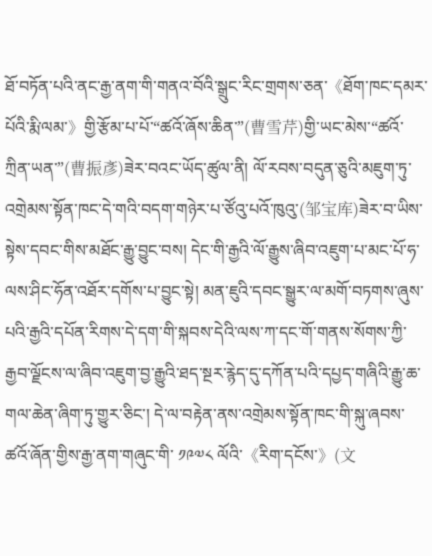ཐོ་བཏོན་པའི་ནང་རྒྱ་ནག་གི་གནའ་བོའི་སྒྲུང་རིང་གྲགས་ཅན་《ཐོག་ཁང་དམར་པོའི་རྨི་ལམ་》གྱི་རྩོམ་པ་པོ་“ཚའོ་ཞོས་ཆིན་”(曹雪芹)གྱི་ཡང་མེས་“ཚའོ་ཀྲིན་ཡན་”(曹振彥)ཟེར་བའང་ཡོད་ཚུལ་ནི། ལོ་རབས་བདུན་ཅུའི་མཇུག་ཏུ་འགྲེམས་སྟོན་ཁང་དེ་གའི་བདག་གཉེར་པ་ཙོའུ་པའོ་ཁུའུ་(邹宝库)ཟེར་བ་ཡིས་སྟེས་དབང་གིས་མཐོང་རྒྱུ་བྱུང་བས། དེང་གི་རྒྱའི་ལོ་རྒྱུས་ཞིབ་འཇུག་པ་མང་པོ་ཧ་ལས་ཤིང་ཧོན་འཐོར་དགོས་པ་བྱུང་སྟེ། མན་ཇུའི་དབང་སྒྱུར་ལ་མགོ་བཏགས་ཞུས་པའི་རྒྱའི་དཔོན་རིགས་དེ་དག་གི་སྐབས་དེའི་ལས་ཀ་དང་གོ་གནས་སོགས་ཀྱི་རྒྱབ་ལྗོངས་ལ་ཞིབ་འཇུག་བྱ་རྒྱུའི་ཐད་སྔར་རྙེད་དུ་དཀོན་པའི་དཔྱད་གཞིའི་རྒྱུ་ཆ་གལ་ཆེན་ཞིག་ཏུ་གྱུར་ཅིང་། དེ་ལ་བརྟེན་ནས་འགྲེམས་སྟོན་ཁང་གི་སྐུ་ཞབས་ཚའོ་ཞོན་གྱིས་རྒྱ་ནག་གཞུང་གི་ ༡༩༧༨ ལོའི་《རིག་དངོས་》(文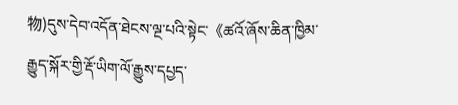物)དུས་དེབ་འདོན་ཐེངས་ལྔ་པའི་སྟེང་《ཚའོ་ཞོས་ཆིན་ཁྱིམ་རྒྱུད་སྐོར་གྱི་རྡོ་ཡིག་ལོ་རྒྱུས་དཔྱད་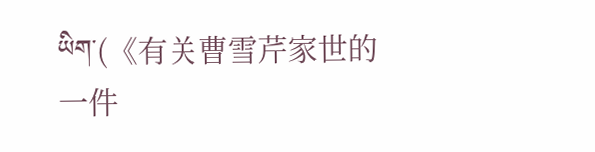ཡིག་(《有关曹雪芹家世的一件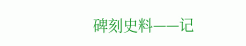碑刻史料——记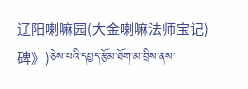辽阳喇嘛园(大金喇嘛法师宝记)碑》)ཅེས་པའི་དཔྱད་རྩོམ་ཐོག་མ་བྲིས་ནས་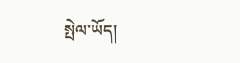སྤེལ་ཡོད།